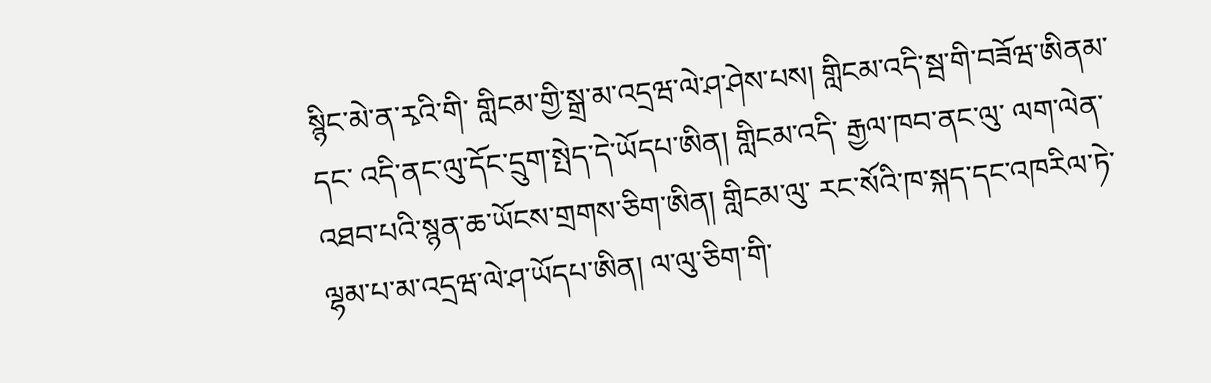སྙིང་མེ་ན་རྭའི་གི་ གླིངམ་གྱི་སྒྲ་མ་འདྲཝ་ལེ་ཤ་ཤེས་པས། གླིངམ་འདི་སྦ་གི་བཟོཝ་ཨིནམ་དང་ འདི་ནང་ལུ་དོང་དྲུག་སྤེད་དེ་ཡོདཔ་ཨིན། གླིངམ་འདི་ རྒྱལ་ཁབ་ནང་ལུ་ ལག་ལེན་འཐབ་པའི་སྙན་ཆ་ཡོངས་གྲགས་ཅིག་ཨིན། གླིངམ་ལུ་ རང་སོའི་ཁ་སྐད་དང་འཁརིལ་ཏེ་ ལྷམ་པ་མ་འདྲཝ་ལེ་ཤ་ཡོདཔ་ཨིན། ལ་ལུ་ཅིག་གི་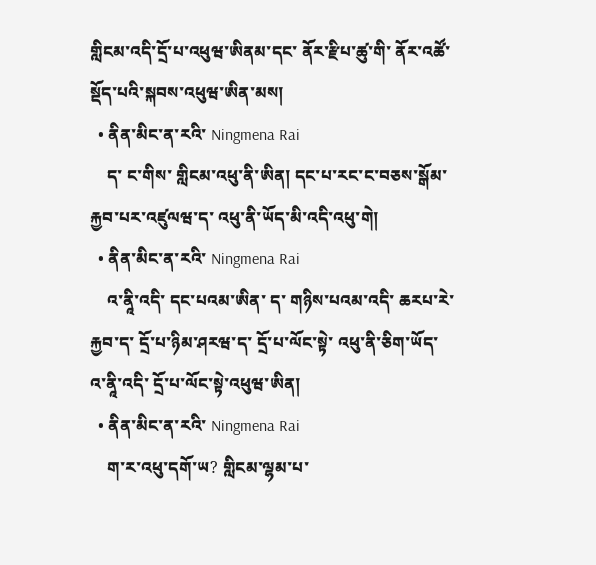གླིངམ་འདི་དྲོ་པ་འཕུཝ་ཨིནམ་དང་ ནོར་རྫིཔ་ཚུ་གི་ ནོར་འཚོ་སྡོད་པའི་སྐབས་འཕུཝ་ཨིན་མས།
  • ནིན་མིང་ན་རའི་ Ningmena Rai
    ད་ ང་གིས་ གླིངམ་འཕུ་ནི་ཨིན། དང་པ་རང་ང་བཅས་སྒོམ་རྐྱབ་པར་འཛུལཝ་ད་ འཕུ་ནི་ཡོད་མི་འདི་འཕུ་གེ།
  • ནིན་མིང་ན་རའི་ Ningmena Rai
    འ་ནཱི་འདི་ དང་པའམ་ཨིན་ ད་ གཉིས་པའམ་འདི་ ཆརཔ་རེ་རྐྱབ་ད་ དྲོ་པ་ཉིམ་ཤརཝ་ད་ དྲོ་པ་ལོང་སྟེ་ འཕུ་ནི་ཅིག་ཡོད་ འ་ནཱི་འདི་ དྲོ་པ་ལོང་སྟེ་འཕུཝ་ཨིན།
  • ནིན་མིང་ན་རའི་ Ningmena Rai
    ག་ར་འཕུ་དགོ་ཡ? གླིངམ་ལྷམ་པ་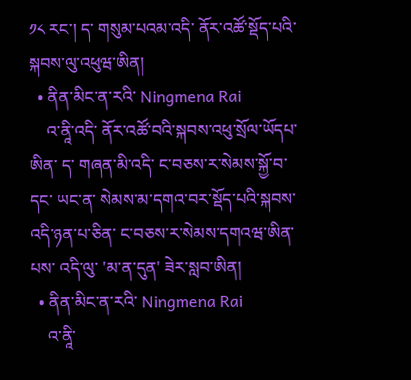༡༨ རང་། ད་ གསུམ་པའམ་འདི་ ནོར་འཚོ་སྡོད་པའི་སྐབས་ལུ་འཕུཝ་ཨིན།
  • ནིན་མིང་ན་རའི་ Ningmena Rai
    འ་ནཱི་འདི་ ནོར་འཚོ་བའི་སྐབས་འཕུ་སྲོལ་ཡོདཔ་ཨིན་ ད་ གཞན་མི་འདི་ ང་བཅས་ར་སེམས་སྐྱོ་བ་དང་ ཡང་ན་ སེམས་མ་དགའ་བར་སྡོད་པའི་སྐབས་ འདི་ཉན་པ་ཅིན་ ང་བཅས་ར་སེམས་དགའཝ་ཨིན་པས་ འདི་ལུ་ 'མ་ན་དུན' ཟེར་སླབ་ཨིན།
  • ནིན་མིང་ན་རའི་ Ningmena Rai
    འ་ནཱི་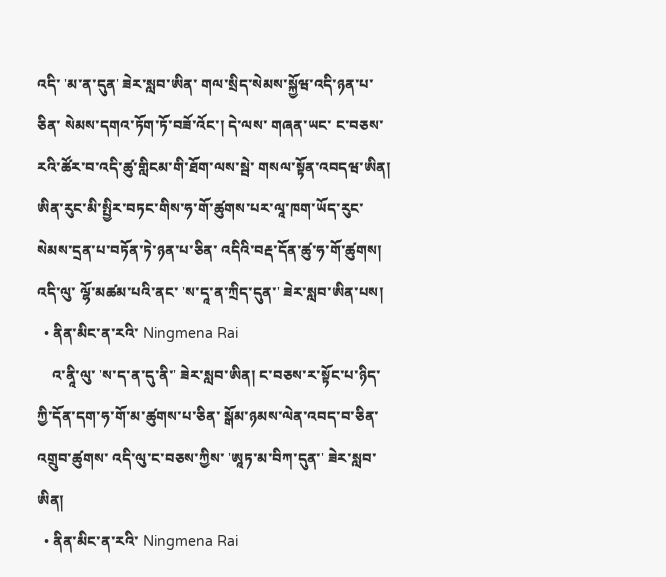འདི་ 'མ་ན་དུན' ཟེར་སླབ་ཨིན་ གལ་སྲིད་སེམས་སྐྱོཝ་འདི་ཉན་པ་ཅིན་ སེམས་དགའ་ཏོག་ཏོ་བཟོ་འོང་། དེ་ལས་ གཞན་ཡང་ ང་བཅས་རའི་ཚོར་བ་འདི་ཚུ་གླིངམ་གི་ཐོག་ལས་སྦེ་ གསལ་སྟོན་འབདཝ་ཨིན། ཨིན་རུང་མི་སྤྱིར་བཏང་གིས་ཧ་གོ་ཚུགས་པར་ལཱ་ཁག་ཡོད་རུང་ སེམས་དྲན་པ་བཏོན་ཏེ་ཉན་པ་ཅིན་ འདིའི་བརྡ་དོན་ཚུ་ཧ་གོ་ཚུགས། འདི་ལུ་ ལྷོ་མཚམ་པའི་ནང་ 'ས་དཱ་ན་ཀྲིད་དུན་' ཟེར་སླབ་ཨིན་པས།
  • ནིན་མིང་ན་རའི་ Ningmena Rai
    འ་ནཱི་ལུ་ 'ས་ད་ན་དུ་ནི་' ཟེར་སླབ་ཨིན། ང་བཅས་ར་སྟོང་པ་ཉིད་ཀྱི་དོན་དག་ཧ་གོ་མ་ཚུགས་པ་ཅིན་ སྒོམ་ཉམས་ལེན་འབད་བ་ཅིན་འགྲུབ་ཚུགས་ འདི་ལུ་ང་བཅས་ཀྱིས་ 'ཨཱཏ་མ་བིཀ་དུན་' ཟེར་སླབ་ཨིན།
  • ནིན་མིང་ན་རའི་ Ningmena Rai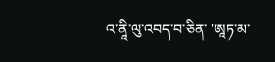འ་ནཱི་ལུ་འབད་བ་ཅིན་ 'ཨཱཏ་མ་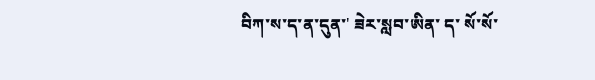བིཀ་ས་ད་ན་དུན་' ཟེར་སླབ་ཨིན་ ད་ སོ་སོ་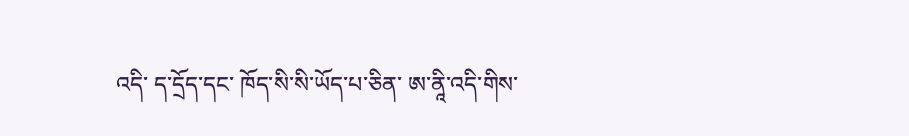འདི་ ད་དྲོད་དང་ ཁོད་སི་སི་ཡོད་པ་ཅིན་ ཨ་ནཱི་འདི་གིས་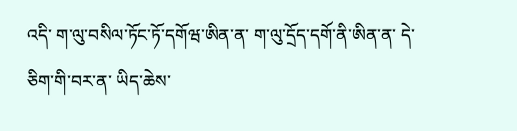འདི་ ག་ལུ་བསིལ་ཏོང་ཏོ་དགོཝ་ཨིན་ན་ ག་ལུ་དྲོད་དགོ་ནི་ཨིན་ན་ དེ་ཅིག་གི་བར་ན་ ཡིད་ཆེས་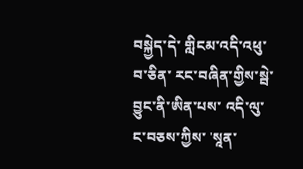བསྐྱེད་དེ་ གླིངམ་འདི་འཕུ་བ་ཅིན་ རང་བཞིན་གྱིས་སྦེ་བྱུང་ནི་ཨིན་པས་ འདི་ལུ་ང་བཅས་ཀྱིས་ 'སཱན་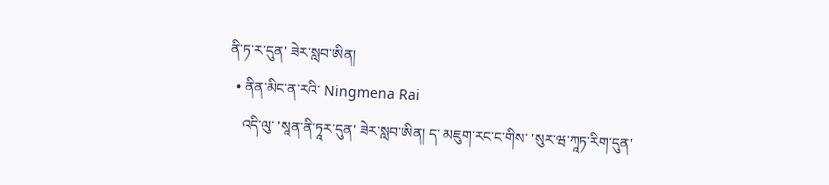ནི་ཏ་ར་དུན' ཟེར་སླབ་ཨིན།
  • ནིན་མིང་ན་རའི་ Ningmena Rai
    འདི་ལུ་ 'སཱན་ནི་ཏཱར་དུན' ཟེར་སླབ་ཨིན། ད་ མཇུག་རང་ང་གིས་ 'སུར་ཝ་ཀཱཏ་རིག་དུན'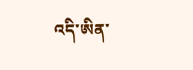འདི་ཨིན་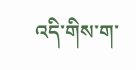འདི་གིས་ག་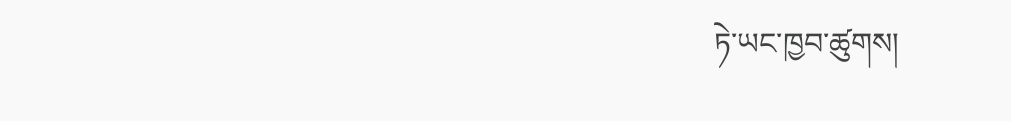ཏེ་ཡང་ཁྱབ་ཚུགས།